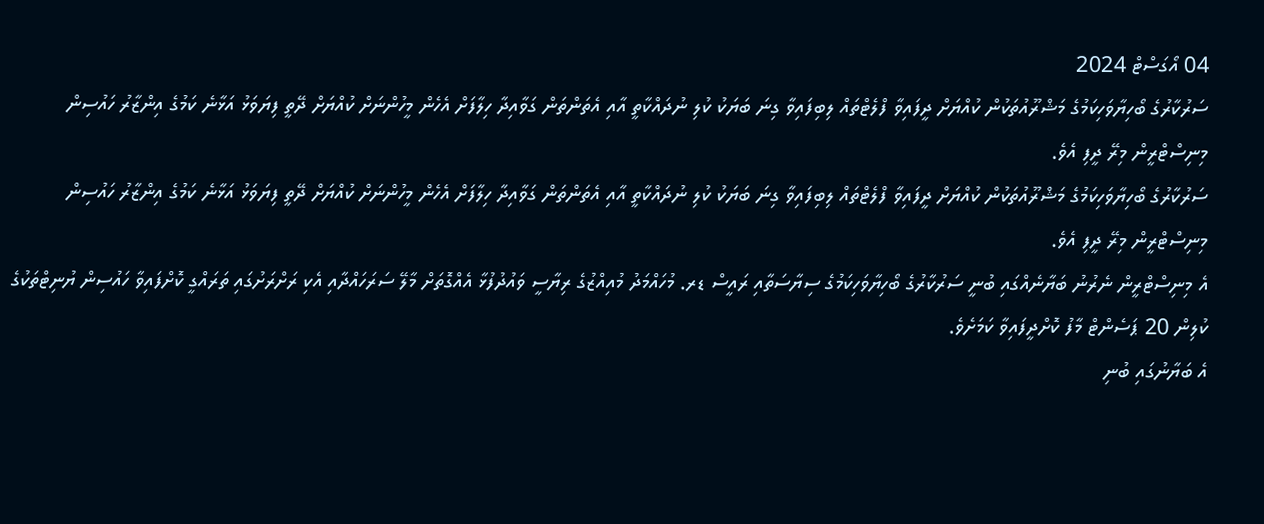04 އޯގަސްޓް 2024
ސަރުކާރުގެ ބޯހިޔާވަހިކަމުގެ މަޝްރޫއުތަކުން ކުއްޔަށް ދީފައިވާ ފްލެޓްތައް ލިބިފައިވާ ގިނަ ބަޔަކު ކުލި ނުދައްކާތީ އާއި އެތަންތަން ގަވާއިދާ ހިލާފަށް އެހެން މީހުންނަށް ކުއްޔަށް ދޭތީ ފިޔަވަޅު އަޅާނެ ކަމުގެ އިންޒާރު ހައުސިން މިނިސްޓްރީން މިރޭ ދީފި އެވެ.
ސަރުކާރުގެ ބޯހިޔާވަހިކަމުގެ މަޝްރޫއުތަކުން ކުއްޔަށް ދީފައިވާ ފްލެޓްތައް ލިބިފައިވާ ގިނަ ބަޔަކު ކުލި ނުދައްކާތީ އާއި އެތަންތަން ގަވާއިދާ ހިލާފަށް އެހެން މީހުންނަށް ކުއްޔަށް ދޭތީ ފިޔަވަޅު އަޅާނެ ކަމުގެ އިންޒާރު ހައުސިން މިނިސްޓްރީން މިރޭ ދީފި އެވެ.
އެ މިނިސްޓްރީން ނެރުނު ބަޔާނެއްގައި ބުނީ ސަރުކާރުގެ ބޯހިޔާވަހިކަމުގެ ސިޔާސަތާއި ރައީސް ޑރ. މުހައްމަދު މުއިއްޒުގެ ރިޔާސީ ވައުދުފުޅާ އެއްގޮތަށް މާލޭ ސަރަހައްދާއި އެކި ރަށްރަށުގައި ތަރައްގީ ކޮށްފައިވާ ހައުސިން ޔުނިޓްތަކުގެ ކުލިން 20 ޕަސެންޓް މާފު ކޮށްދީފައިވާ ކަމަށެވެ.
އެ ބަޔާނުގައި ބުނި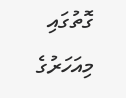ގޮތުގައި މިއަހަރުގެ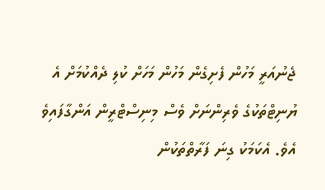ޖެނުއަރީ މަހުން ފެށިގެން މަހުން މަހަށް ކުލި ދެއްކުމަށް އެ ޔުނިޓްތަކުގެ ވެރިންނަށް ވެސް މިނިސްޓްރީން އަންގާފައިވެ އެވެ. އެކަމަކު ގިނަ ފަރާތްތަކުން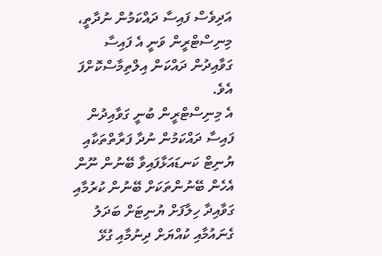އަދިވެސް ފައިސާ ދައްކަމުން ނުދާތީ، މިނިސްޓްރީން ވަނީ އެ ފައިސާ ގަވާއިދުން ދައްކަން އިލްތިމާސްކޮށްފަ އެވެ.
އެ މިނިސްޓްރީން ބުނީ ގަވާއިދުން ފައިސާ ދައްކަމުން ނުދާ ފަރާތްތަކާއި ޔުނިޓް ކަނޑައަޅާފައިވާ ބޭނުން ނޫން އެހެން ބޭނުންތަކަށް ބޭނުން ކުރުމާއި ގަވާއިދާ ހިލާފަށް ޔުނިޓަށް ބަދަލު ގެނައުމާއި ކުއްޔަށް ދިނުމާއި ގުޅޭ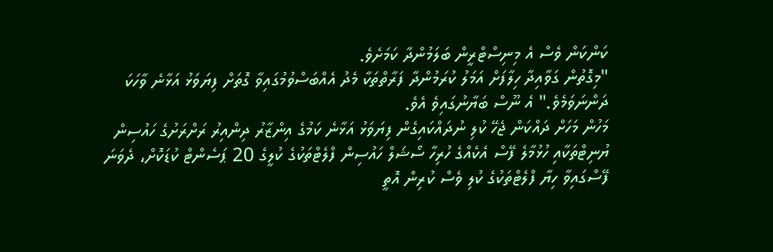ކަންކަން ވެސް އެ މިނިސްޓްރީން ބަލަމުންދާ ކަމަށެވެ.
"މިގޮތުން ގަވާއިދާ ހިލާފަށް އަމަލު ކުރަމުންދާ ފަރާތްތަކާ މެދު އެއްބަސްވުމުގައިވާ ގޮތަށް ފިޔަވަޅު އަޅާނެ ވާހަކަ ދަންނަވަމެވެ." އެ ނޫސް ބަޔާނުގައިވެ އެވެ.
މަހުން މަހަށް ދައްކަން ޖެހޭ ކުލި ނުދައްކައިގެން ފިޔަވަޅު އަޅާނެ ކަމުގެ އިންޒާރު ދިންއިރު ރަށްރަށުގެ ހައުސިން ޔުނިޓްތަކާއި ހުޅުމާލެ ފޭސް އެކެއްގެ ހުރިހާ ސޯޝަލް ހައުސިން ފްލެޓްތަކުގެ ކުލީގެ 20 ޕަސެންޓް ކުޑަކޮށް، ދެވަނަ ފޭސްގައިވާ ހިޔާ ފްލެޓްތަކުގެ ކުލި ވެސް ކުރިން އޮތީ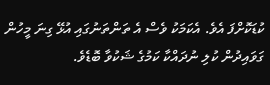ކުޑަކޮށްފަ އެވެ. އެކަމަކު ވެސް އެ ތަންތަނުގައި އުޅޭ ގިނަ މީހުން ގަވައިދުން ކުލި ނުދައްކާ ކަމުގެ ޝަކުވާ ބޮޑެވެ.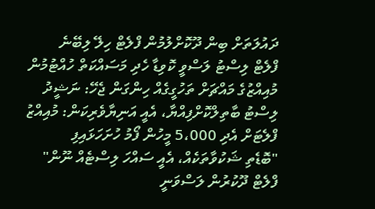ދައުލަތަށް ބިން ދޫކޮށްލުމުން ފްލެޓް ހިލޭ ލިބޭނެ
ފްލެޓް ލިސްޓު ލަސްވީ ކޮވިޑާ ހެދި މަސައްކަތް ހުއްޓުމުން
މުއިއްޒުގެ މައްޗަށް ތަހުގީގެއް ހިންގަން ޖެހޭ: ނަޝީދު
ލިސްޓު ބާތިލްކޮށްފިއްޔާ، އެއީ އަނިޔާވެރިކަން: މުއިއްޒު
ފްލެޓަށް އެދި 5،000 މީހުން ފޯމު ހުށަހަޅައިފި
"ބޮޑެތި ޝަކުވާތަކެއް، އެއީ ސައްހަ ލިސްޓެއް ނޫން"
ފްލެޓް ދޫކުރުން ލަސްވަނީ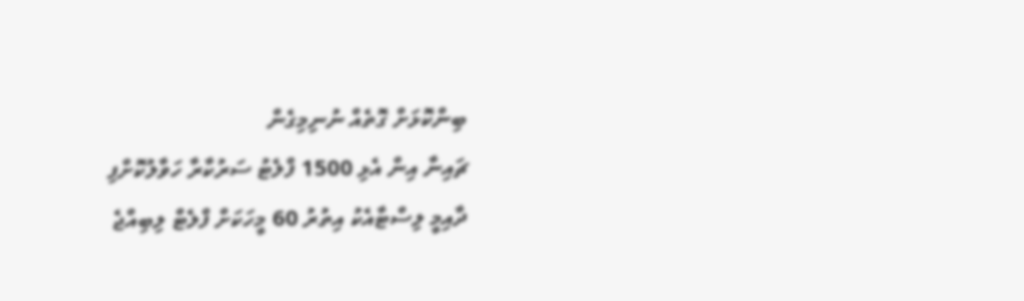ބިންކޮޅަށް ގޮތެއް ނުނިމިގެން
ޗައިނާ އިން އެޅި 1500 ފްލެޓު ސަރުކާރާ ހަވާލުކޮށްފި
ދާއިމީ ލިސްޓާއެކު އިތުރު 60 މީހަކަށް ފްލެޓް ލިބިއްޖެ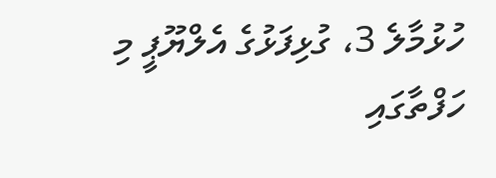ހުޅުމާލެ 3، ގުޅިފަޅުގެ އެލްޔޫޕީ މި ހަފްތާގައި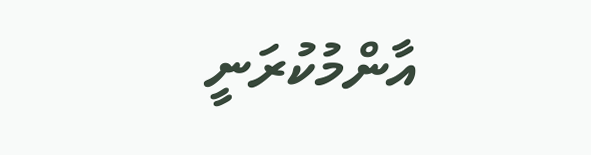އާންމުކުރަނީ